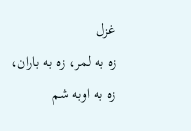غزل
زه به لمر، زه به باران، زه به اوبه شم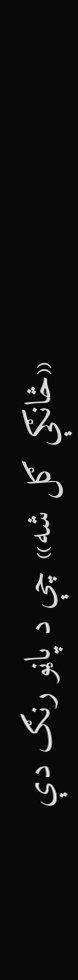«څانګې ګل شه» چې د پاڼو رنګ دې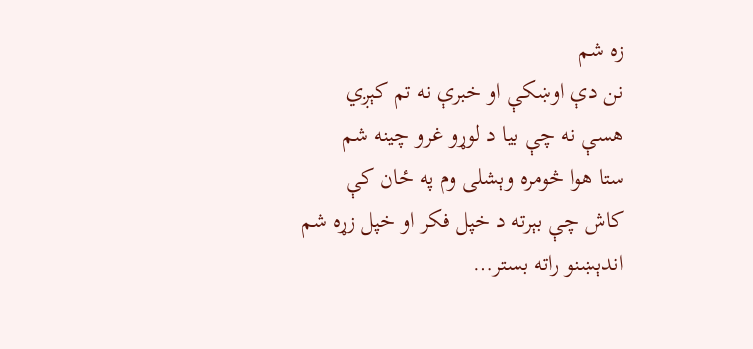زه شم
نن دې اوښکې او خبرې نه تم کېږي
هسې نه چې بیا د لوړو غرو چینه شم
ستا هوا څومره وېشلی وم په ځان کې
کاش چې بېرته د خپل فکر او خپل زړه شم
اندېښنو راته بستر…